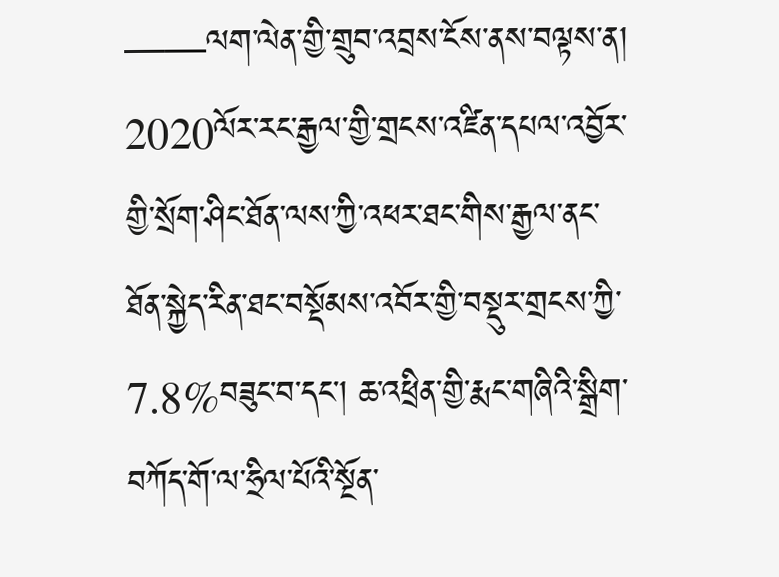——ལག་ལེན་གྱི་གྲུབ་འབྲས་ངོས་ནས་བལྟས་ན། 2020ལོར་རང་རྒྱལ་གྱི་གྲངས་འཛིན་དཔལ་འབྱོར་གྱི་སྲོག་ཤིང་ཐོན་ལས་ཀྱི་འཕར་ཐང་གིས་རྒྱལ་ནང་ཐོན་སྐྱེད་རིན་ཐང་བསྡོམས་འབོར་གྱི་བསྡུར་གྲངས་ཀྱི་7.8%བཟུང་བ་དང་། ཆ་འཕྲིན་གྱི་རྨང་གཞིའི་སྒྲིག་བཀོད་གོ་ལ་ཧྲིལ་པོའི་སྔོན་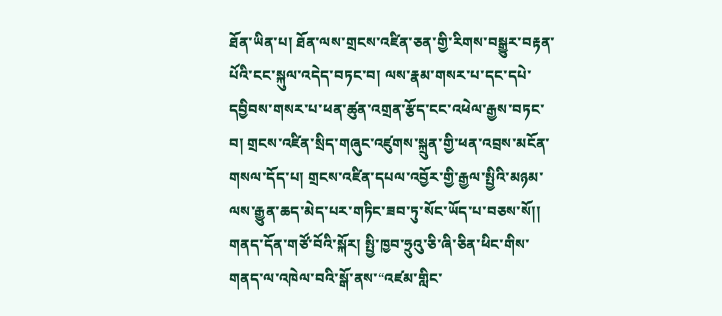ཐོན་ཡིན་པ། ཐོན་ལས་གྲངས་འཛིན་ཅན་གྱི་རིགས་བསྒྱུར་བརྟན་པོའི་ངང་སྐུལ་འདེད་བཏང་བ། ལས་རྣམ་གསར་པ་དང་དཔེ་དབྱིབས་གསར་པ་ཕན་ཚུན་འགྲན་རྩོད་ངང་འཕེལ་རྒྱས་བཏང་བ། གྲངས་འཛིན་སྲིད་གཞུང་འཛུགས་སྐྲུན་གྱི་ཕན་འབྲས་མངོན་གསལ་དོད་པ། གྲངས་འཛིན་དཔལ་འབྱོར་གྱི་རྒྱལ་སྤྱིའི་མཉམ་ལས་རྒྱུན་ཆད་མེད་པར་གཏིང་ཟབ་ཏུ་སོང་ཡོད་པ་བཅས་སོ།།
གནད་དོན་གཙོ་བོའི་སྐོར། སྤྱི་ཁྱབ་ཧྲུའུ་ཅི་ཞི་ཅིན་ཕིང་གིས་གནད་ལ་འཁེལ་བའི་སྒོ་ནས་“འཛམ་གླིང་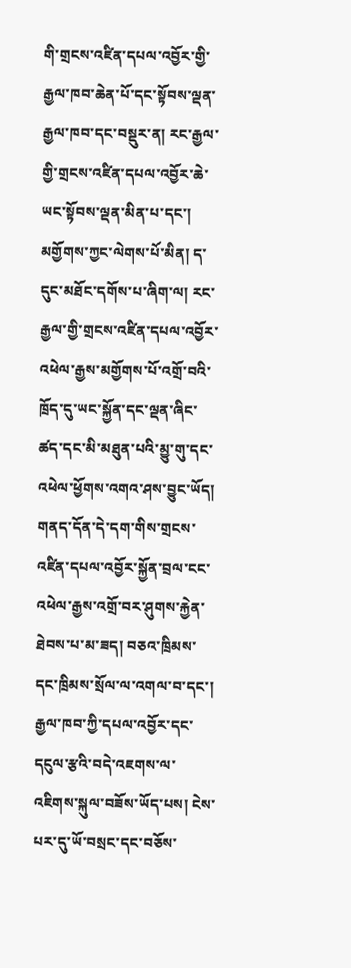གི་གྲངས་འཛིན་དཔལ་འབྱོར་གྱི་རྒྱལ་ཁབ་ཆེན་པོ་དང་སྟོབས་ལྡན་རྒྱལ་ཁབ་དང་བསྡུར་ན། རང་རྒྱལ་གྱི་གྲངས་འཛིན་དཔལ་འབྱོར་ཆེ་ཡང་སྟོབས་ལྡན་མིན་པ་དང་། མགྱོགས་ཀྱང་ལེགས་པོ་མིན། ད་དུང་མཐོང་དགོས་པ་ཞིག་ལ། རང་རྒྱལ་གྱི་གྲངས་འཛིན་དཔལ་འབྱོར་འཕེལ་རྒྱས་མགྱོགས་པོ་འགྲོ་བའི་ཁྲོད་དུ་ཡང་སྐྱོན་དང་ལྡན་ཞིང་ཚད་དང་མི་མཐུན་པའི་མྱུ་གུ་དང་འཕེལ་ཕྱོགས་འགའ་ཤས་བྱུང་ཡོད། གནད་དོན་དེ་དག་གིས་གྲངས་འཛིན་དཔལ་འབྱོར་སྐྱོན་བྲལ་ངང་འཕེལ་རྒྱས་འགྲོ་བར་ཤུགས་རྐྱེན་ཐེབས་པ་མ་ཟད། བཅའ་ཁྲིམས་དང་ཁྲིམས་སྲོལ་ལ་འགལ་བ་དང་། རྒྱལ་ཁབ་ཀྱི་དཔལ་འབྱོར་དང་དངུལ་རྩའི་བདེ་འཇགས་ལ་འཇིགས་སྐུལ་བཟོས་ཡོད་པས། ངེས་པར་དུ་ཡོ་བསྲང་དང་བཅོས་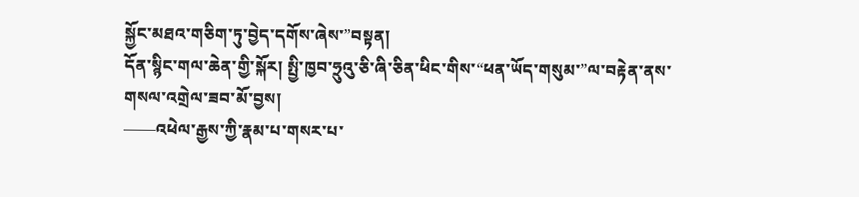སྐྱོང་མཐའ་གཅིག་ཏུ་བྱེད་དགོས་ཞེས་”བསྟན།
དོན་སྙིང་གལ་ཆེན་གྱི་སྐོར། སྤྱི་ཁྱབ་ཧྲུའུ་ཅི་ཞི་ཅིན་ཕིང་གིས་“ཕན་ཡོད་གསུམ་”ལ་བརྟེན་ནས་གསལ་འགྲེལ་ཟབ་མོ་བྱས།
——འཕེལ་རྒྱས་ཀྱི་རྣམ་པ་གསར་པ་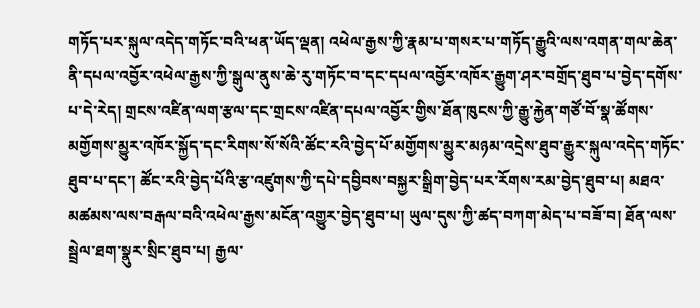གཏོད་པར་སྐུལ་འདེད་གཏོང་བའི་ཕན་ཡོད་ལྡན། འཕེལ་རྒྱས་ཀྱི་རྣམ་པ་གསར་པ་གཏོད་རྒྱུའི་ལས་འགན་གལ་ཆེན་ནི་དཔལ་འབྱོར་འཕེལ་རྒྱས་ཀྱི་སྒུལ་ནུས་ཆེ་རུ་གཏོང་བ་དང་དཔལ་འབྱོར་འཁོར་རྒྱུག་ཤར་བགྲོད་ཐུབ་པ་བྱེད་དགོས་པ་དེ་རེད། གྲངས་འཛིན་ལག་རྩལ་དང་གྲངས་འཛིན་དཔལ་འབྱོར་གྱིས་ཐོན་ཁུངས་ཀྱི་རྒྱུ་རྐྱེན་གཙོ་བོ་སྣ་ཚོགས་མགྱོགས་མྱུར་འཁོར་སྐྱོད་དང་རིགས་སོ་སོའི་ཚོང་རའི་བྱེད་པོ་མགྱོགས་མྱུར་མཉམ་འདྲེས་ཐུབ་རྒྱུར་སྐུལ་འདེད་གཏོང་ཐུབ་པ་དང་། ཚོང་རའི་བྱེད་པོའི་རྩ་འཛུགས་ཀྱི་དཔེ་དབྱིབས་བསྐྱར་སྒྲིག་བྱེད་པར་རོགས་རམ་བྱེད་ཐུབ་པ། མཐའ་མཚམས་ལས་བརྒལ་བའི་འཕེལ་རྒྱས་མངོན་འགྱུར་བྱེད་ཐུབ་པ། ཡུལ་དུས་ཀྱི་ཚད་བཀག་མེད་པ་བཟོ་བ། ཐོན་ལས་སྦྲེལ་ཐག་སྣུར་སྲིང་ཐུབ་པ། རྒྱལ་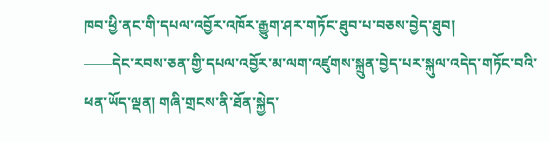ཁབ་ཕྱི་ནང་གི་དཔལ་འབྱོར་འཁོར་རྒྱུག་ཤར་གཏོང་ཐུབ་པ་བཅས་བྱེད་ཐུབ།
——དེང་རབས་ཅན་གྱི་དཔལ་འབྱོར་མ་ལག་འཛུགས་སྐྲུན་བྱེད་པར་སྐུལ་འདེད་གཏོང་བའི་ཕན་ཡོད་ལྡན། གཞི་གྲངས་ནི་ཐོན་སྐྱེད་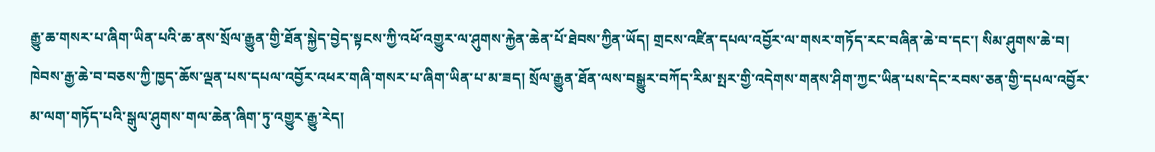རྒྱུ་ཆ་གསར་པ་ཞིག་ཡིན་པའི་ཆ་ནས་སྲོལ་རྒྱུན་གྱི་ཐོན་སྐྱེད་བྱེད་སྟངས་ཀྱི་འཕོ་འགྱུར་ལ་ཤུགས་རྐྱེན་ཆེན་པོ་ཐེབས་ཀྱིན་ཡོད། གྲངས་འཛིན་དཔལ་འབྱོར་ལ་གསར་གཏོད་རང་བཞིན་ཆེ་བ་དང་། སིམ་ཤུགས་ཆེ་བ། ཁེབས་རྒྱ་ཆེ་བ་བཅས་ཀྱི་ཁྱད་ཆོས་ལྡན་པས་དཔལ་འབྱོར་འཕར་གཞི་གསར་པ་ཞིག་ཡིན་པ་མ་ཟད། སྲོལ་རྒྱུན་ཐོན་ལས་བསྒྱུར་བཀོད་རིམ་སྤར་གྱི་འདེགས་གནས་ཤིག་ཀྱང་ཡིན་པས་དེང་རབས་ཅན་གྱི་དཔལ་འབྱོར་མ་ལག་གཏོད་པའི་སྒུལ་ཤུགས་གལ་ཆེན་ཞིག་ཏུ་འགྱུར་རྒྱུ་རེད།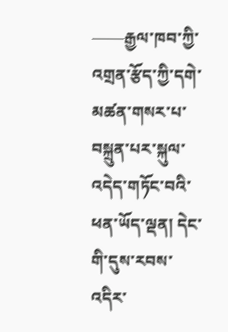——རྒྱལ་ཁབ་ཀྱི་འགྲན་རྩོད་ཀྱི་དགེ་མཚན་གསར་པ་བསྐྲུན་པར་སྐུལ་འདེད་གཏོང་བའི་ཕན་ཡོད་ལྡན། དེང་གི་དུས་རབས་འདིར་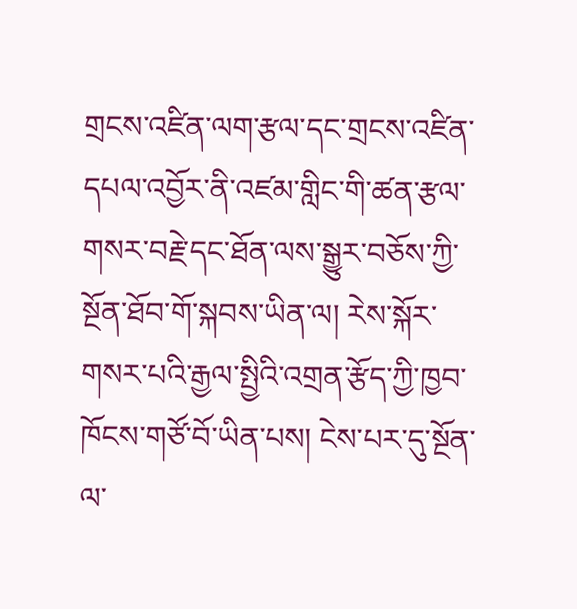གྲངས་འཛིན་ལག་རྩལ་དང་གྲངས་འཛིན་དཔལ་འབྱོར་ནི་འཛམ་གླིང་གི་ཚན་རྩལ་གསར་བརྗེ་དང་ཐོན་ལས་སྒྱུར་བཅོས་ཀྱི་སྔོན་ཐོབ་གོ་སྐབས་ཡིན་ལ། རེས་སྐོར་གསར་པའི་རྒྱལ་སྤྱིའི་འགྲན་རྩོད་ཀྱི་ཁྱབ་ཁོངས་གཙོ་བོ་ཡིན་པས། ངེས་པར་དུ་སྔོན་ལ་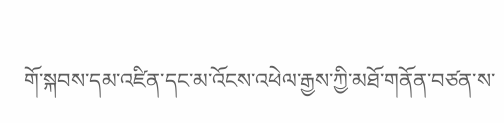གོ་སྐབས་དམ་འཛིན་དང་མ་འོངས་འཕེལ་རྒྱས་ཀྱི་མཐོ་གནོན་བཙན་ས་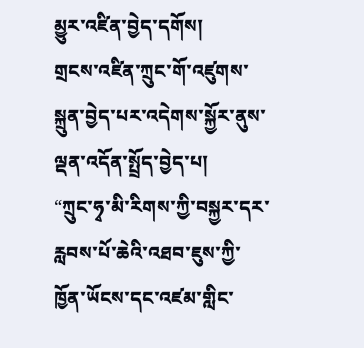མྱུར་འཛིན་བྱེད་དགོས།
གྲངས་འཛིན་ཀྲུང་གོ་འཛུགས་སྐྲུན་བྱེད་པར་འདེགས་སྐྱོར་ནུས་ལྡན་འདོན་སྤྲོད་བྱེད་པ།
“ཀྲུང་ཧྭ་མི་རིགས་ཀྱི་བསྐྱར་དར་རླབས་པོ་ཆེའི་འཐབ་ཇུས་ཀྱི་ཁྱོན་ཡོངས་དང་འཛམ་གླིང་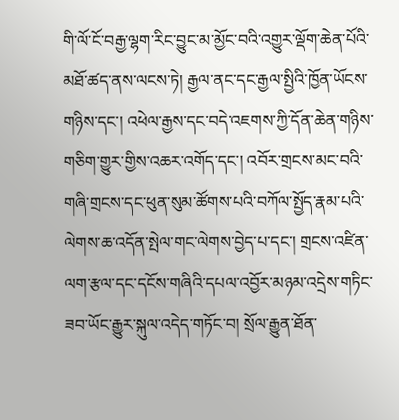གི་ལོ་ངོ་བརྒྱ་ལྷག་རིང་བྱུང་མ་མྱོང་བའི་འགྱུར་ལྡོག་ཆེན་པོའི་མཐོ་ཚད་ནས་ལངས་ཏེ། རྒྱལ་ནང་དང་རྒྱལ་སྤྱིའི་ཁྱོན་ཡོངས་གཉིས་དང་། འཕེལ་རྒྱས་དང་བདེ་འཇགས་ཀྱི་དོན་ཆེན་གཉིས་གཅིག་གྱུར་གྱིས་འཆར་འགོད་དང་། འབོར་གྲངས་མང་བའི་གཞི་གྲངས་དང་ཕུན་སུམ་ཚོགས་པའི་བཀོལ་སྤྱོད་རྣམ་པའི་ལེགས་ཆ་འདོན་སྤེལ་གང་ལེགས་བྱེད་པ་དང་། གྲངས་འཛིན་ལག་རྩལ་དང་དངོས་གཞིའི་དཔལ་འབྱོར་མཉམ་འདྲེས་གཏིང་ཟབ་ཡོང་རྒྱུར་སྐུལ་འདེད་གཏོང་བ། སྲོལ་རྒྱུན་ཐོན་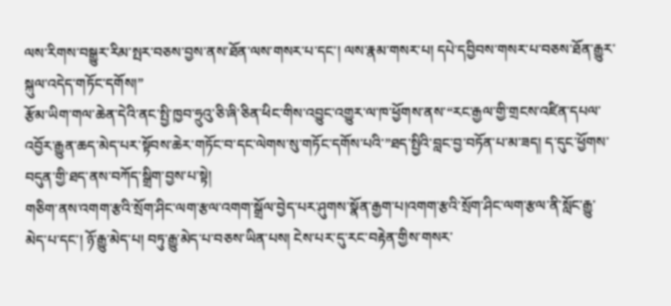ལས་རིགས་བསྒྱུར་རིམ་སྤར་བཅས་བྱས་ནས་ཐོན་ལས་གསར་པ་དང་། ལས་རྣམ་གསར་པ། དཔེ་དབྱིབས་གསར་པ་བཅས་ཐོན་རྒྱུར་སྐུལ་འདེད་གཏོང་དགོས།”
རྩོམ་ཡིག་གལ་ཆེན་དེའི་ནང་སྤྱི་ཁྱབ་ཧྲུའུ་ཅི་ཞི་ཅིན་ཕིང་གིས་འབྱུང་འགྱུར་ལ་ཁ་ཕྱོགས་ནས་“རང་རྒྱལ་གྱི་གྲངས་འཛིན་དཔལ་འབྱོར་རྒྱུན་ཆད་མེད་པར་སྟོབས་ཆེར་གཏོང་བ་དང་ལེགས་སུ་གཏོང་དགོས་པའི་”ཐད་སྤྱིའི་བླང་བྱ་བཏོན་པ་མ་ཟད། ད་དུང་ཕྱོགས་བདུན་གྱི་ཐད་ནས་བཀོད་སྒྲིག་བྱས་པ་སྟེ།
གཅིག་ནས་འགག་རྩའི་སྲོག་ཤིང་ལག་རྩལ་འགག་སྒྲོལ་བྱེད་པར་ཤུགས་སྣོན་རྒྱག་པ།འགག་རྩའི་སྲོག་ཤིང་ལག་རྩལ་ནི་སློང་རྒྱུ་མེད་པ་དང་། ཉོ་རྒྱུ་མེད་པ། བཏུ་རྒྱུ་མེད་པ་བཅས་ཡིན་པས། ངེས་པར་དུ་རང་བརྟེན་གྱིས་གསར་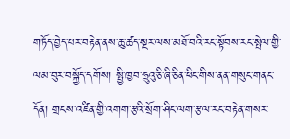གཏོད་བྱེད་པར་བརྟེན་ནས་ཆུ་ཚད་སྔར་ལས་མཐོ་བའི་རང་སྟོབས་རང་སྤེལ་གྱི་ལམ་བུར་བསྐྱོད་དགོས། སྤྱི་ཁྱབ་ཧྲུའུ་ཅི་ཞི་ཅིན་ཕིང་གིས་ནན་གསུང་གནང་དོན། གྲངས་འཛིན་གྱི་འགག་རྩའི་སྲོག་ཤིང་ལག་རྩལ་རང་བརྟེན་གསར་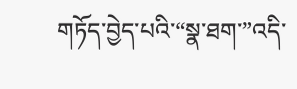གཏོད་བྱེད་པའི་“སྣ་ཐག་”འདི་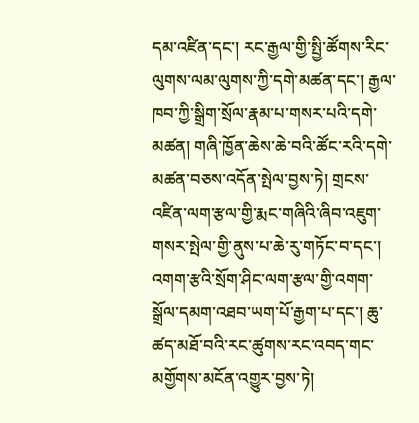དམ་འཛིན་དང་། རང་རྒྱལ་གྱི་སྤྱི་ཚོགས་རིང་ལུགས་ལམ་ལུགས་ཀྱི་དགེ་མཚན་དང་། རྒྱལ་ཁབ་ཀྱི་སྒྲིག་སྲོལ་རྣམ་པ་གསར་པའི་དགེ་མཚན། གཞི་ཁྱོན་ཆེས་ཆེ་བའི་ཚོང་རའི་དགེ་མཚན་བཅས་འདོན་སྤེལ་བྱས་ཏེ། གྲངས་འཛིན་ལག་རྩལ་གྱི་རྨང་གཞིའི་ཞིབ་འཇུག་གསར་སྤེལ་གྱི་ནུས་པ་ཆེ་རུ་གཏོང་བ་དང་། འགག་རྩའི་སྲོག་ཤིང་ལག་རྩལ་གྱི་འགག་སྒྲོལ་དམག་འཐབ་ཡག་པོ་རྒྱག་པ་དང་། ཆུ་ཚད་མཐོ་བའི་རང་ཚུགས་རང་འབད་གང་མགྱོགས་མངོན་འགྱུར་བྱས་ཏེ།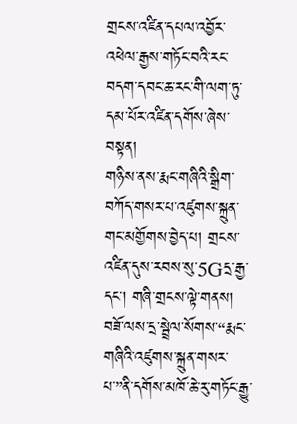གྲངས་འཛིན་དཔལ་འབྱོར་འཕེལ་རྒྱས་གཏོང་བའི་རང་བདག་དབང་ཆ་རང་གི་ལག་ཏུ་དམ་པོར་འཛིན་དགོས་ཞེས་བསྟན།
གཉིས་ནས་རྨང་གཞིའི་སྒྲིག་བཀོད་གསར་པ་འཛུགས་སྐྲུན་གང་མགྱོགས་བྱེད་པ། གྲངས་འཛིན་དུས་རབས་སུ་5Gདྲ་རྒྱ་དང་། གཞི་གྲངས་ལྟེ་གནས། བཟོ་ལས་དྲ་སྦྲེལ་སོགས་“རྨང་གཞིའི་འཛུགས་སྐྲུན་གསར་པ་”ནི་དགོས་མཁོ་ཆེ་རུ་གཏོང་རྒྱུ་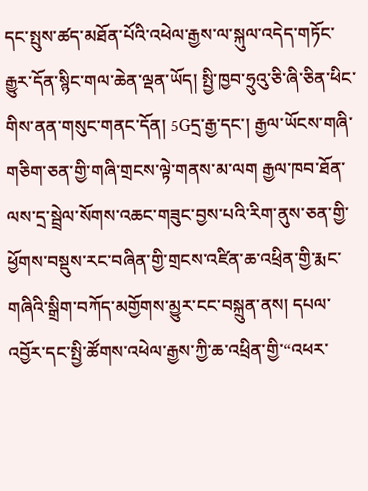དང་སྤུས་ཚད་མཐོན་པོའི་འཕེལ་རྒྱས་ལ་སྐུལ་འདེད་གཏོང་རྒྱུར་དོན་སྙིང་གལ་ཆེན་ལྡན་ཡོད། སྤྱི་ཁྱབ་ཧྲུའུ་ཅི་ཞི་ཅིན་ཕིང་གིས་ནན་གསུང་གནང་དོན། 5Gདྲ་རྒྱ་དང་། རྒྱལ་ཡོངས་གཞི་གཅིག་ཅན་གྱི་གཞི་གྲངས་ལྟེ་གནས་མ་ལག རྒྱལ་ཁབ་ཐོན་ལས་དྲ་སྦྲེལ་སོགས་འཆང་གཟུང་བྱས་པའི་རིག་ནུས་ཅན་གྱི་ཕྱོགས་བསྡུས་རང་བཞིན་གྱི་གྲངས་འཛིན་ཆ་འཕྲིན་གྱི་རྨང་གཞིའི་སྒྲིག་བཀོད་མགྱོགས་མྱུར་ངང་བསྐྲུན་ནས། དཔལ་འབྱོར་དང་སྤྱི་ཚོགས་འཕེལ་རྒྱས་ཀྱི་ཆ་འཕྲིན་གྱི་“འཕར་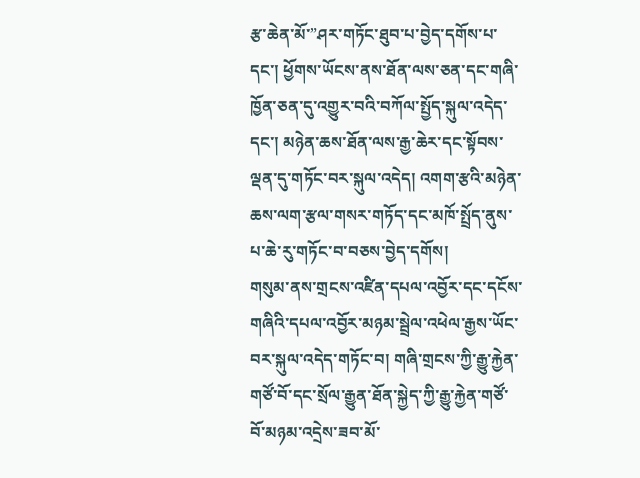རྩ་ཆེན་མོ་”ཤར་གཏོང་ཐུབ་པ་བྱེད་དགོས་པ་དང་། ཕྱོགས་ཡོངས་ནས་ཐོན་ལས་ཅན་དང་གཞི་ཁྱོན་ཅན་དུ་འགྱུར་བའི་བཀོལ་སྤྱོད་སྐུལ་འདེད་དང་། མཉེན་ཆས་ཐོན་ལས་རྒྱ་ཆེར་དང་སྟོབས་ལྡན་དུ་གཏོང་བར་སྐུལ་འདེད། འགག་རྩའི་མཉེན་ཆས་ལག་རྩལ་གསར་གཏོད་དང་མཁོ་སྤྲོད་ནུས་པ་ཆེ་རུ་གཏོང་བ་བཅས་བྱེད་དགོས།
གསུམ་ནས་གྲངས་འཛིན་དཔལ་འབྱོར་དང་དངོས་གཞིའི་དཔལ་འབྱོར་མཉམ་སྦྲེལ་འཕེལ་རྒྱས་ཡོང་བར་སྐུལ་འདེད་གཏོང་བ། གཞི་གྲངས་ཀྱི་རྒྱུ་རྐྱེན་གཙོ་བོ་དང་སྲོལ་རྒྱུན་ཐོན་སྐྱེད་ཀྱི་རྒྱུ་རྐྱེན་གཙོ་བོ་མཉམ་འདྲེས་ཟབ་མོ་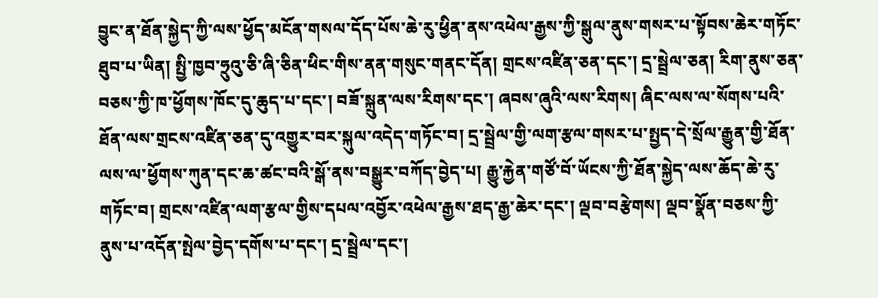བྱུང་ན་ཐོན་སྐྱེད་ཀྱི་ལས་ཕྱོད་མངོན་གསལ་དོད་པོས་ཆེ་རུ་ཕྱིན་ནས་འཕེལ་རྒྱས་ཀྱི་སྒུལ་ནུས་གསར་པ་སྟོབས་ཆེར་གཏོང་ཐུབ་པ་ཡིན། སྤྱི་ཁྱབ་ཧྲུའུ་ཅི་ཞི་ཅིན་ཕིང་གིས་ནན་གསུང་གནང་དོན། གྲངས་འཛིན་ཅན་དང་། དྲ་སྦྲེལ་ཅན། རིག་ནུས་ཅན་བཅས་ཀྱི་ཁ་ཕྱོགས་ཁོང་དུ་ཆུད་པ་དང་། བཟོ་སྐྲུན་ལས་རིགས་དང་། ཞབས་ཞུའི་ལས་རིགས། ཞིང་ལས་ལ་སོགས་པའི་ཐོན་ལས་གྲངས་འཛིན་ཅན་དུ་འགྱུར་བར་སྐུལ་འདེད་གཏོང་བ། དྲ་སྦྲེལ་གྱི་ལག་རྩལ་གསར་པ་སྤྱད་དེ་སྲོལ་རྒྱུན་གྱི་ཐོན་ལས་ལ་ཕྱོགས་ཀུན་དང་ཆ་ཚང་བའི་སྒོ་ནས་བསྒྱུར་བཀོད་བྱེད་པ། རྒྱུ་རྐྱེན་གཙོ་བོ་ཡོངས་ཀྱི་ཐོན་སྐྱེད་ལས་ཆོད་ཆེ་རུ་གཏོང་བ། གྲངས་འཛིན་ལག་རྩལ་གྱིས་དཔལ་འབྱོར་འཕེལ་རྒྱས་ཐད་རྒྱ་ཆེར་དང་། ལྡབ་བརྩེགས། ལྡབ་སྣོན་བཅས་ཀྱི་ནུས་པ་འདོན་སྤེལ་བྱེད་དགོས་པ་དང་། དྲ་སྦྲེལ་དང་།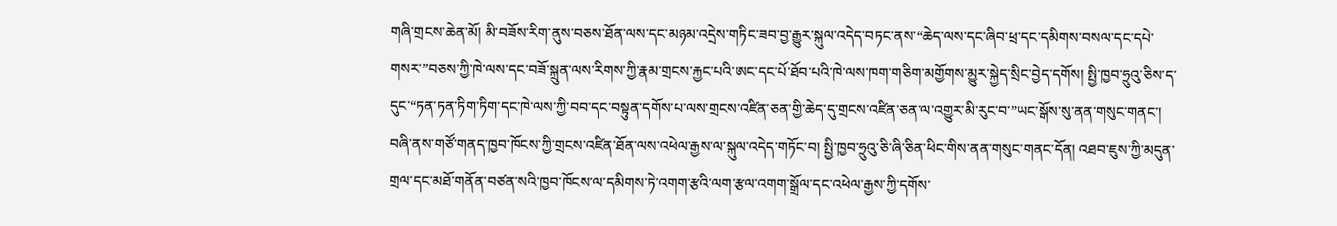གཞི་གྲངས་ཆེན་མོ། མི་བཟོས་རིག་ནུས་བཅས་ཐོན་ལས་དང་མཉམ་འདྲེས་གཏིང་ཟབ་བྱ་རྒྱུར་སྐུལ་འདེད་བཏང་ནས་“ཆེད་ལས་དང་ཞིབ་ཕྲ་དང་དམིགས་བསལ་དང་དཔེ་གསར་”བཅས་ཀྱི་ཁེ་ལས་དང་བཟོ་སྐྲུན་ལས་རིགས་ཀྱི་རྣམ་གྲངས་རྐྱང་པའི་ཨང་དང་པོ་ཐོབ་པའི་ཁེ་ལས་ཁག་གཅིག་མགྱོགས་མྱུར་སྐྱེད་སྲིང་བྱེད་དགོས། སྤྱི་ཁྱབ་ཧྲུའུ་ཅིས་ད་དུང་“ཏན་ཏན་ཏིག་ཏིག་དང་ཁེ་ལས་ཀྱི་བབ་དང་བསྟུན་དགོས་པ་ལས་གྲངས་འཛིན་ཅན་གྱི་ཆེད་དུ་གྲངས་འཛིན་ཅན་ལ་འགྱུར་མི་རུང་བ་”ཡང་སྒོས་སུ་ནན་གསུང་གནང་།
བཞི་ནས་གཙོ་གནད་ཁྱབ་ཁོངས་ཀྱི་གྲངས་འཛིན་ཐོན་ལས་འཕེལ་རྒྱས་ལ་སྐུལ་འདེད་གཏོང་བ། སྤྱི་ཁྱབ་ཧྲུའུ་ཅི་ཞི་ཅིན་ཕིང་གིས་ནན་གསུང་གནང་དོན། འཐབ་ཇུས་ཀྱི་མདུན་གྲལ་དང་མཐོ་གནོན་བཙན་སའི་ཁྱབ་ཁོངས་ལ་དམིགས་ཏེ་འགག་རྩའི་ལག་རྩལ་འགག་སྒྲོལ་དང་འཕེལ་རྒྱས་ཀྱི་དགོས་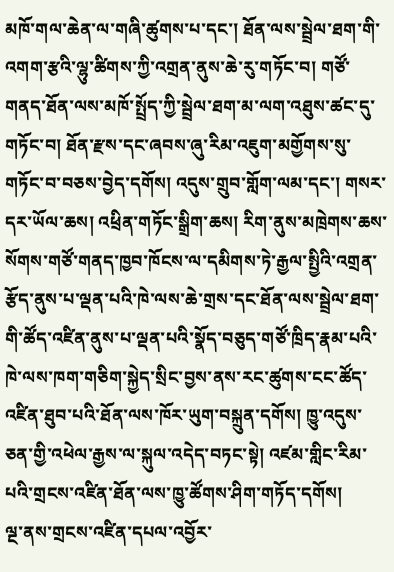མཁོ་གལ་ཆེན་ལ་གཞི་ཚུགས་པ་དང་། ཐོན་ལས་སྦྲེལ་ཐག་གི་འགག་རྩའི་ལྷུ་ཚིགས་ཀྱི་འགྲན་ནུས་ཆེ་རུ་གཏོང་བ། གཙོ་གནད་ཐོན་ལས་མཁོ་སྤྲོད་ཀྱི་སྦྲེལ་ཐག་མ་ལག་འཐུས་ཚང་དུ་གཏོང་བ། ཐོན་རྫས་དང་ཞབས་ཞུ་རིམ་འཇུག་མགྱོགས་སུ་གཏོང་བ་བཅས་བྱེད་དགོས། འདུས་གྲུབ་གློག་ལམ་དང་། གསར་དར་ཡོལ་ཆས། འཕྲིན་གཏོང་སྒྲིག་ཆས། རིག་ནུས་མཁྲེགས་ཆས་སོགས་གཙོ་གནད་ཁྱབ་ཁོངས་ལ་དམིགས་ཏེ་རྒྱལ་སྤྱིའི་འགྲན་རྩོད་ནུས་པ་ལྡན་པའི་ཁེ་ལས་ཆེ་གྲས་དང་ཐོན་ལས་སྦྲེལ་ཐག་གི་ཚོད་འཛིན་ནུས་པ་ལྡན་པའི་སྣོད་བཅུད་གཙོ་ཁྲིད་རྣམ་པའི་ཁེ་ལས་ཁག་གཅིག་སྐྱེད་སྲིང་བྱས་ནས་རང་ཚུགས་ངང་ཚོད་འཛིན་ཐུབ་པའི་ཐོན་ལས་ཁོར་ཡུག་བསྐྲུན་དགོས། ཁྱུ་འདུས་ཅན་གྱི་འཕེལ་རྒྱས་ལ་སྐུལ་འདེད་བཏང་སྟེ། འཛམ་གླིང་རིམ་པའི་གྲངས་འཛིན་ཐོན་ལས་ཁྱུ་ཚོགས་ཤིག་གཏོད་དགོས།
ལྔ་ནས་གྲངས་འཛིན་དཔལ་འབྱོར་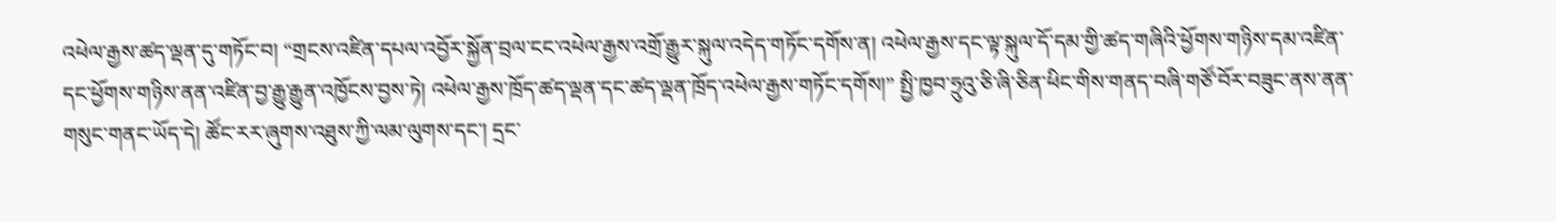འཕེལ་རྒྱས་ཚད་ལྡན་དུ་གཏོང་བ། “གྲངས་འཛིན་དཔལ་འབྱོར་སྐྱོན་བྲལ་ངང་འཕེལ་རྒྱས་འགྲོ་རྒྱུར་སྐུལ་འདེད་གཏོང་དགོས་ན། འཕེལ་རྒྱས་དང་ལྟ་སྐུལ་དོ་དམ་གྱི་ཚད་གཞིའི་ཕྱོགས་གཉིས་དམ་འཛིན་དང་ཕྱོགས་གཉིས་ནན་འཛིན་བྱ་རྒྱུ་རྒྱུན་འཁྱོངས་བྱས་ཏེ། འཕེལ་རྒྱས་ཁྲོད་ཚད་ལྡན་དང་ཚད་ལྡན་ཁྲོད་འཕེལ་རྒྱས་གཏོང་དགོས།” སྤྱི་ཁྱབ་ཧྲུའུ་ཅི་ཞི་ཅིན་ཕིང་གིས་གནད་བཞི་གཙོ་བོར་བཟུང་ནས་ནན་གསུང་གནང་ཡོད་དེ། ཚོང་རར་ཞུགས་འཐུས་ཀྱི་ལམ་ལུགས་དང་། དྲང་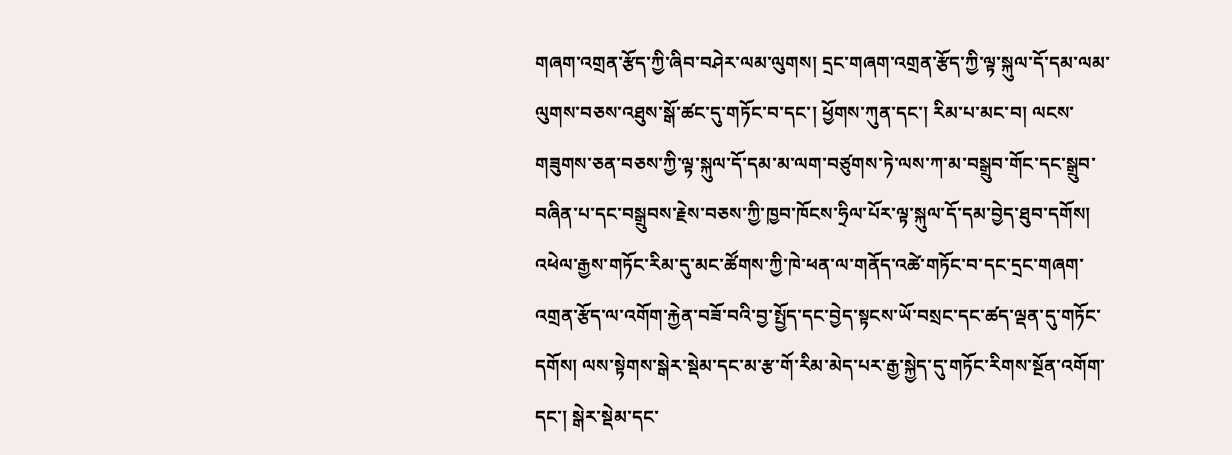གཞག་འགྲན་རྩོད་ཀྱི་ཞིབ་བཤེར་ལམ་ལུགས། དྲང་གཞག་འགྲན་རྩོད་ཀྱི་ལྟ་སྐུལ་དོ་དམ་ལམ་ལུགས་བཅས་འཐུས་སྒོ་ཚང་དུ་གཏོང་བ་དང་། ཕྱོགས་ཀུན་དང་། རིམ་པ་མང་བ། ལངས་གཟུགས་ཅན་བཅས་ཀྱི་ལྟ་སྐུལ་དོ་དམ་མ་ལག་བཙུགས་ཏེ་ལས་ཀ་མ་བསྒྲུབ་གོང་དང་སྒྲུབ་བཞིན་པ་དང་བསྒྲུབས་རྗེས་བཅས་ཀྱི་ཁྱབ་ཁོངས་ཧྲིལ་པོར་ལྟ་སྐུལ་དོ་དམ་བྱེད་ཐུབ་དགོས། འཕེལ་རྒྱས་གཏོང་རིམ་དུ་མང་ཚོགས་ཀྱི་ཁེ་ཕན་ལ་གནོད་འཚེ་གཏོང་བ་དང་དྲང་གཞག་འགྲན་རྩོད་ལ་འགོག་རྐྱེན་བཟོ་བའི་བྱ་སྤྱོད་དང་བྱེད་སྟངས་ཡོ་བསྲང་དང་ཚད་ལྡན་དུ་གཏོང་དགོས། ལས་སྟེགས་སྒེར་སྡེམ་དང་མ་རྩ་གོ་རིམ་མེད་པར་རྒྱ་སྐྱེད་དུ་གཏོང་རིགས་སྔོན་འགོག་དང་། སྒེར་སྡེམ་དང་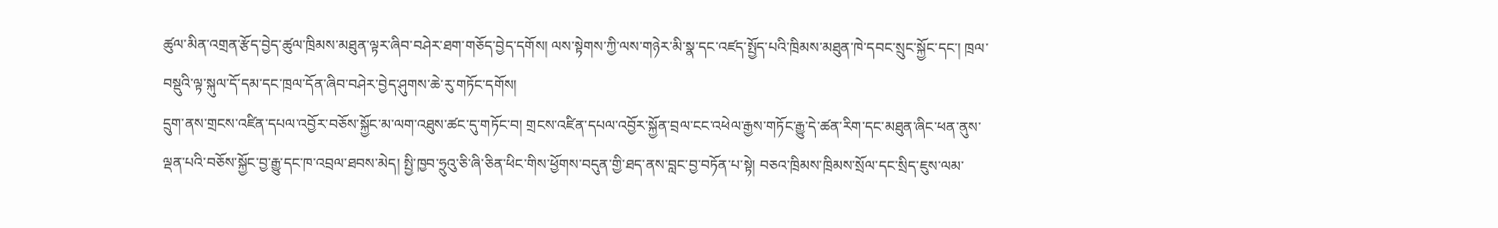ཚུལ་མིན་འགྲན་རྩོད་བྱེད་ཚུལ་ཁྲིམས་མཐུན་ལྟར་ཞིབ་བཤེར་ཐག་གཅོད་བྱེད་དགོས། ལས་སྟེགས་ཀྱི་ལས་གཉེར་མི་སྣ་དང་འཛད་སྤྱོད་པའི་ཁྲིམས་མཐུན་ཁེ་དབང་སྲུང་སྐྱོང་དང་། ཁྲལ་བསྡུའི་ལྟ་སྐུལ་དོ་དམ་དང་ཁྲལ་དོན་ཞིབ་བཤེར་བྱེད་ཤུགས་ཆེ་རུ་གཏོང་དགོས།
དྲུག་ནས་གྲངས་འཛིན་དཔལ་འབྱོར་བཅོས་སྐྱོང་མ་ལག་འཐུས་ཚང་དུ་གཏོང་བ། གྲངས་འཛིན་དཔལ་འབྱོར་སྐྱོན་བྲལ་ངང་འཕེལ་རྒྱས་གཏོང་རྒྱུ་དེ་ཚན་རིག་དང་མཐུན་ཞིང་ཕན་ནུས་ལྡན་པའི་བཅོས་སྐྱོང་བྱ་རྒྱུ་དང་ཁ་འབྲལ་ཐབས་མེད། སྤྱི་ཁྱབ་ཧྲུའུ་ཅི་ཞི་ཅིན་ཕིང་གིས་ཕྱོགས་བདུན་གྱི་ཐད་ནས་བླང་བྱ་བཏོན་པ་སྟེ། བཅའ་ཁྲིམས་ཁྲིམས་སྲོལ་དང་སྲིད་ཇུས་ལམ་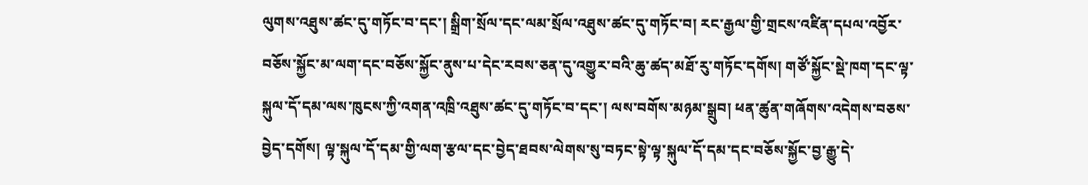ལུགས་འཐུས་ཚང་དུ་གཏོང་བ་དང་། སྒྲིག་སྲོལ་དང་ལམ་སྲོལ་འཐུས་ཚང་དུ་གཏོང་བ། རང་རྒྱལ་གྱི་གྲངས་འཛིན་དཔལ་འབྱོར་བཅོས་སྐྱོང་མ་ལག་དང་བཅོས་སྐྱོང་ནུས་པ་དེང་རབས་ཅན་དུ་འགྱུར་བའི་ཆུ་ཚད་མཐོ་རུ་གཏོང་དགོས། གཙོ་སྐྱོང་སྡེ་ཁག་དང་ལྟ་སྐུལ་དོ་དམ་ལས་ཁུངས་ཀྱི་འགན་འཁྲི་འཐུས་ཚང་དུ་གཏོང་བ་དང་། ལས་བགོས་མཉམ་སྒྲུབ། ཕན་ཚུན་གཞོགས་འདེགས་བཅས་བྱེད་དགོས། ལྟ་སྐུལ་དོ་དམ་གྱི་ལག་རྩལ་དང་བྱེད་ཐབས་ལེགས་སུ་བཏང་སྟེ་ལྟ་སྐུལ་དོ་དམ་དང་བཅོས་སྐྱོང་བྱ་རྒྱུ་དེ་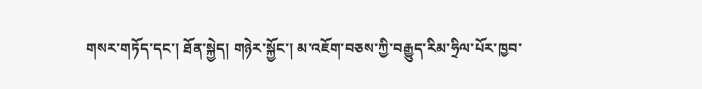གསར་གཏོད་དང་། ཐོན་སྐྱེད། གཉེར་སྐྱོང་། མ་འཇོག་བཅས་ཀྱི་བརྒྱུད་རིམ་ཧྲིལ་པོར་ཁྱབ་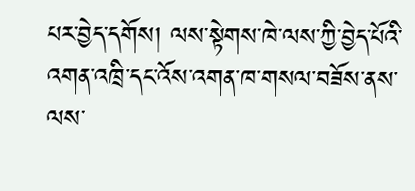པར་བྱེད་དགོས། ལས་སྟེགས་ཁེ་ལས་ཀྱི་བྱེད་པོའི་འགན་འཁྲི་དང་འོས་འགན་ཁ་གསལ་བཟོས་ནས་ལས་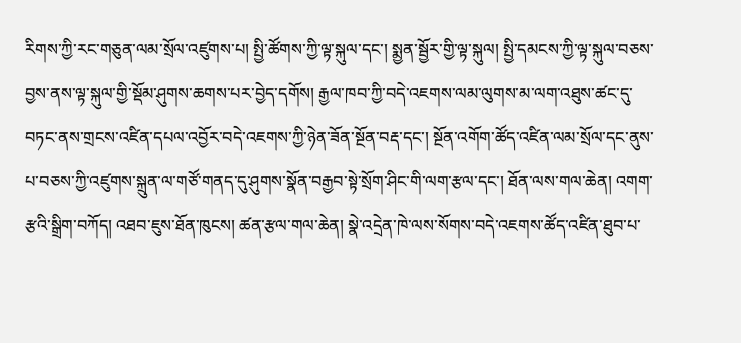རིགས་ཀྱི་རང་གཅུན་ལམ་སྲོལ་འཛུགས་པ། སྤྱི་ཚོགས་ཀྱི་ལྟ་སྐུལ་དང་། སྨྱན་སྦྱོར་གྱི་ལྟ་སྐུལ། སྤྱི་དམངས་ཀྱི་ལྟ་སྐུལ་བཅས་བྱས་ནས་ལྟ་སྐུལ་གྱི་སྡོམ་ཤུགས་ཆགས་པར་བྱེད་དགོས། རྒྱལ་ཁབ་ཀྱི་བདེ་འཇགས་ལམ་ལུགས་མ་ལག་འཐུས་ཚང་དུ་བཏང་ནས་གྲངས་འཛིན་དཔལ་འབྱོར་བདེ་འཇགས་ཀྱི་ཉེན་ཟོན་སྔོན་བརྡ་དང་། སྔོན་འགོག་ཚོད་འཛིན་ལམ་སྲོལ་དང་ནུས་པ་བཅས་ཀྱི་འཛུགས་སྐྲུན་ལ་གཙོ་གནད་དུ་ཤུགས་སྣོན་བརྒྱབ་སྟེ་སྲོག་ཤིང་གི་ལག་རྩལ་དང་། ཐོན་ལས་གལ་ཆེན། འགག་རྩའི་སྒྲིག་བཀོད། འཐབ་ཇུས་ཐོན་ཁུངས། ཚན་རྩལ་གལ་ཆེན། སྣེ་འདྲེན་ཁེ་ལས་སོགས་བདེ་འཇགས་ཚོད་འཛིན་ཐུབ་པ་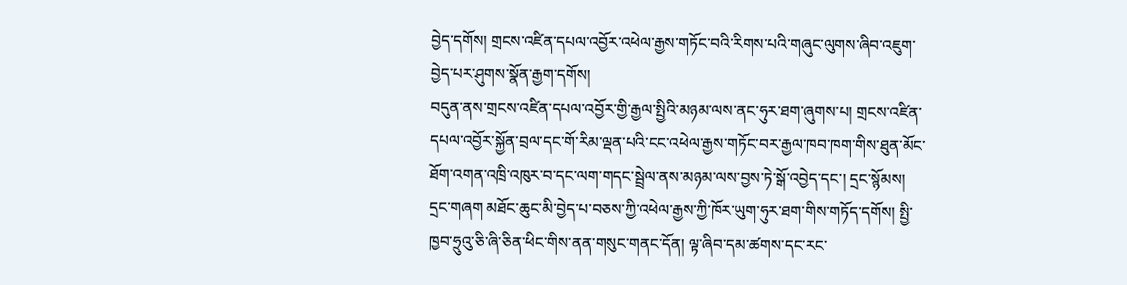བྱེད་དགོས། གྲངས་འཛིན་དཔལ་འབྱོར་འཕེལ་རྒྱས་གཏོང་བའི་རིགས་པའི་གཞུང་ལུགས་ཞིབ་འཇུག་བྱེད་པར་ཤུགས་སྣོན་རྒྱག་དགོས།
བདུན་ནས་གྲངས་འཛིན་དཔལ་འབྱོར་གྱི་རྒྱལ་སྤྱིའི་མཉམ་ལས་ནང་ཧུར་ཐག་ཞུགས་པ། གྲངས་འཛིན་དཔལ་འབྱོར་སྐྱོན་བྲལ་དང་གོ་རིམ་ལྡན་པའི་ངང་འཕེལ་རྒྱས་གཏོང་བར་རྒྱལ་ཁབ་ཁག་གིས་ཐུན་མོང་ཐོག་འགན་འཁྲི་འཁུར་བ་དང་ལག་གདང་སྦྲེལ་ནས་མཉམ་ལས་བྱས་ཏེ་སྒོ་འབྱེད་དང་། དྲང་སྙོམས། དྲང་གཞག མཐོང་ཆུང་མི་བྱེད་པ་བཅས་ཀྱི་འཕེལ་རྒྱས་ཀྱི་ཁོར་ཡུག་ཧུར་ཐག་གིས་གཏོད་དགོས། སྤྱི་ཁྱབ་ཧྲུའུ་ཅི་ཞི་ཅིན་ཕིང་གིས་ནན་གསུང་གནང་དོན། ལྟ་ཞིབ་དམ་ཚགས་དང་རང་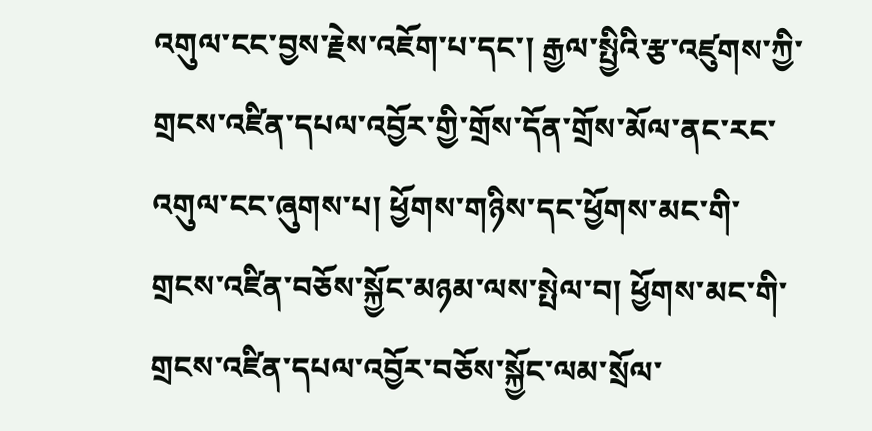འགུལ་ངང་བྱས་རྗེས་འཇོག་པ་དང་། རྒྱལ་སྤྱིའི་རྩ་འཛུགས་ཀྱི་གྲངས་འཛིན་དཔལ་འབྱོར་གྱི་གྲོས་དོན་གྲོས་མོལ་ནང་རང་འགུལ་ངང་ཞུགས་པ། ཕྱོགས་གཉིས་དང་ཕྱོགས་མང་གི་གྲངས་འཛིན་བཅོས་སྐྱོང་མཉམ་ལས་སྤེལ་བ། ཕྱོགས་མང་གི་གྲངས་འཛིན་དཔལ་འབྱོར་བཅོས་སྐྱོང་ལམ་སྲོལ་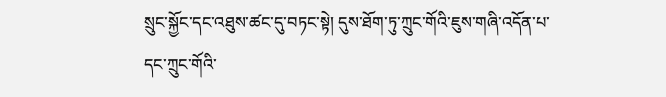སྲུང་སྐྱོང་དང་འཐུས་ཚང་དུ་བཏང་སྟེ། དུས་ཐོག་ཏུ་ཀྲུང་གོའི་ཇུས་གཞི་འདོན་པ་དང་ཀྲུང་གོའི་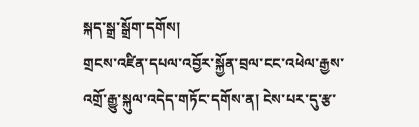སྐད་སྒྲ་སྒྲོག་དགོས།
གྲངས་འཛིན་དཔལ་འབྱོར་སྐྱོན་བྲལ་ངང་འཕེལ་རྒྱས་འགྲོ་རྒྱུ་སྐུལ་འདེད་གཏོང་དགོས་ན། ངེས་པར་དུ་རྩ་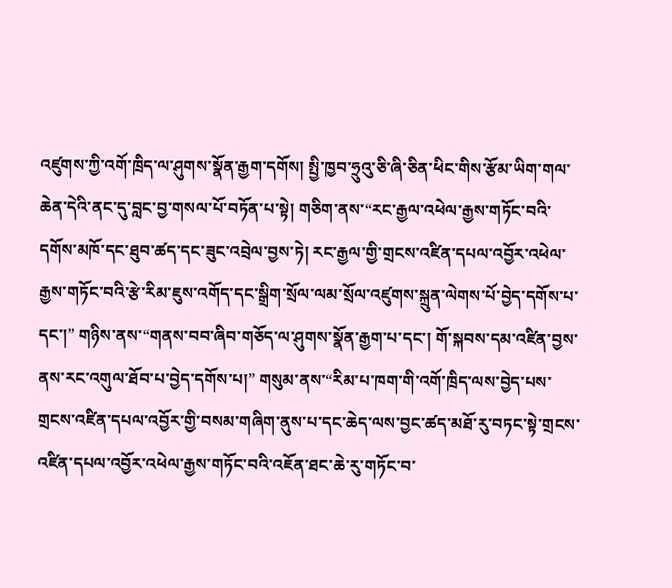འཛུགས་ཀྱི་འགོ་ཁྲིད་ལ་ཤུགས་སྣོན་རྒྱག་དགོས། སྤྱི་ཁྱབ་ཧྲུའུ་ཅི་ཞི་ཅིན་ཕིང་གིས་རྩོམ་ཡིག་གལ་ཆེན་དེའི་ནང་དུ་བླང་བྱ་གསལ་པོ་བཏོན་པ་སྟེ། གཅིག་ནས་“རང་རྒྱལ་འཕེལ་རྒྱས་གཏོང་བའི་དགོས་མཁོ་དང་ཐུབ་ཚད་དང་ཟུང་འབྲེལ་བྱས་ཏེ། རང་རྒྱལ་གྱི་གྲངས་འཛིན་དཔལ་འབྱོར་འཕེལ་རྒྱས་གཏོང་བའི་རྩེ་རིམ་ཇུས་འགོད་དང་སྒྲིག་སྲོལ་ལམ་སྲོལ་འཛུགས་སྐྲུན་ལེགས་པོ་བྱེད་དགོས་པ་དང་།” གཉིས་ནས་“གནས་བབ་ཞིབ་གཅོད་ལ་ཤུགས་སྣོན་རྒྱག་པ་དང་། གོ་སྐབས་དམ་འཛིན་བྱས་ནས་རང་འགུལ་ཐོབ་པ་བྱེད་དགོས་པ།” གསུམ་ནས་“རིམ་པ་ཁག་གི་འགོ་ཁྲིད་ལས་བྱེད་པས་གྲངས་འཛིན་དཔལ་འབྱོར་གྱི་བསམ་གཞིག་ནུས་པ་དང་ཆེད་ལས་བྱང་ཚད་མཐོ་རུ་བཏང་སྟེ་གྲངས་འཛིན་དཔལ་འབྱོར་འཕེལ་རྒྱས་གཏོང་བའི་འཇོན་ཐང་ཆེ་རུ་གཏོང་བ་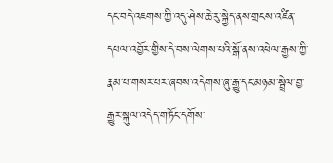དང་བདེ་འཇགས་ཀྱི་འདུ་ཤེས་ཆེ་རུ་སྐྱེད་ནས་གྲངས་འཛིན་དཔལ་འབྱོར་གྱིས་དེ་བས་ལེགས་པའི་སྒོ་ནས་འཕེལ་རྒྱས་ཀྱི་རྣམ་པ་གསར་པར་ཞབས་འདེགས་ཞུ་རྒྱུ་དང་མཉམ་སྦྲེལ་བྱ་རྒྱུར་སྐུལ་འདེད་གཏོང་དགོས་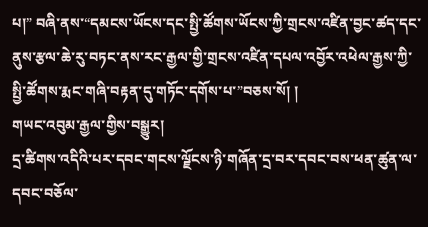པ།” བཞི་ནས་“དམངས་ཡོངས་དང་སྤྱི་ཚོགས་ཡོངས་ཀྱི་གྲངས་འཛིན་བྱང་ཚད་དང་ནུས་རྩལ་ཆེ་རུ་བཏང་ནས་རང་རྒྱལ་གྱི་གྲངས་འཛིན་དཔལ་འབྱོར་འཕེལ་རྒྱས་ཀྱི་སྤྱི་ཚོགས་རྨང་གཞི་བརྟན་དུ་གཏོང་དགོས་པ་”བཅས་སོ། །
གཡང་འབུམ་རྒྱལ་གྱིས་བསྒྱུར།
དྲ་ཚིགས་འདིའི་པར་དབང་གངས་ལྗོངས་ཉི་གཞོན་དྲ་བར་དབང་བས་ཕན་ཚུན་ལ་དབང་བཅོལ་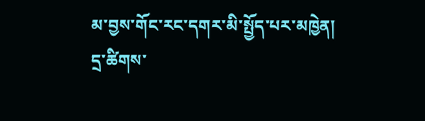མ་བྱས་གོང་རང་དགར་མི་སྤྱོད་པར་མཁྱེན།
དྲ་ཚིགས་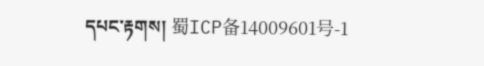དཔང་རྟགས། 蜀ICP备14009601号-1